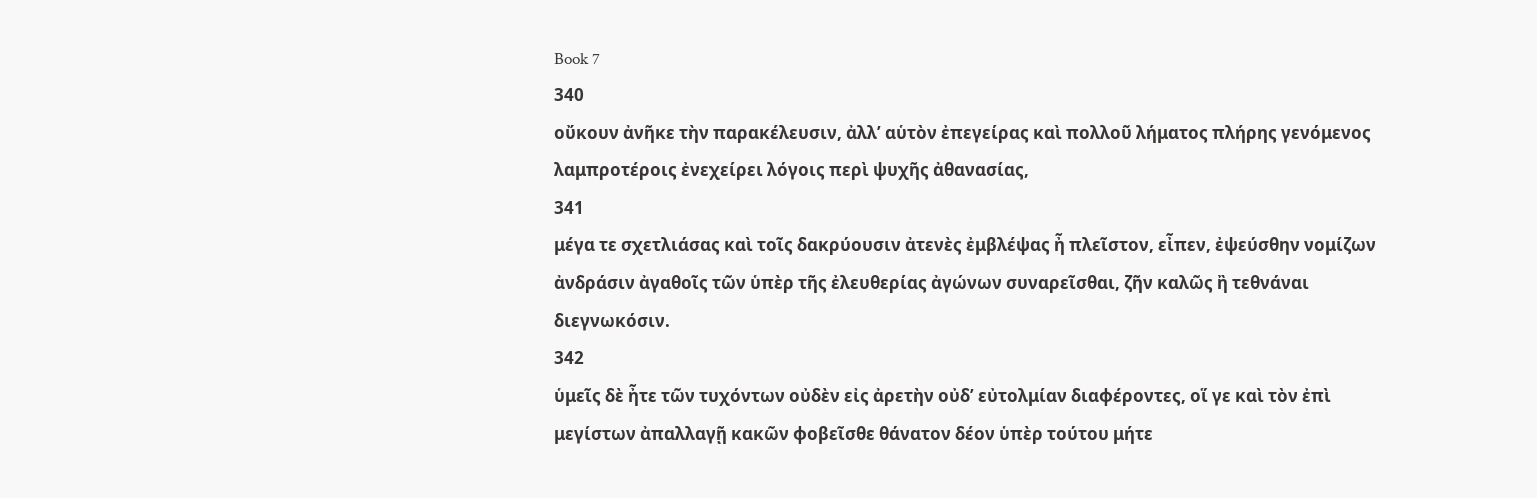Book 7
340
οὔκουν ἀνῆκε τὴν παρακέλευσιν, ἀλλʼ αὑτὸν ἐπεγείρας καὶ πολλοῦ λήματος πλήρης γενόμενος λαμπροτέροις ἐνεχείρει λόγοις περὶ ψυχῆς ἀθανασίας,
341
μέγα τε σχετλιάσας καὶ τοῖς δακρύουσιν ἀτενὲς ἐμβλέψας ἦ πλεῖστον, εἶπεν, ἐψεύσθην νομίζων ἀνδράσιν ἀγαθοῖς τῶν ὑπὲρ τῆς ἐλευθερίας ἀγώνων συναρεῖσθαι, ζῆν καλῶς ἢ τεθνάναι διεγνωκόσιν.
342
ὑμεῖς δὲ ἦτε τῶν τυχόντων οὐδὲν εἰς ἀρετὴν οὐδʼ εὐτολμίαν διαφέροντες, οἵ γε καὶ τὸν ἐπὶ μεγίστων ἀπαλλαγῇ κακῶν φοβεῖσθε θάνατον δέον ὑπὲρ τούτου μήτε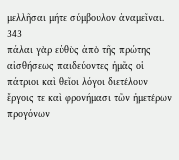μελλῆσαι μήτε σύμβουλον ἀναμεῖναι.
343
πάλαι γὰρ εὐθὺς ἀπὸ τῆς πρώτης αἰσθήσεως παιδεύοντες ἡμᾶς οἱ πάτριοι καὶ θεῖοι λόγοι διετέλουν ἔργοις τε καὶ φρονήμασι τῶν ἡμετέρων προγόνων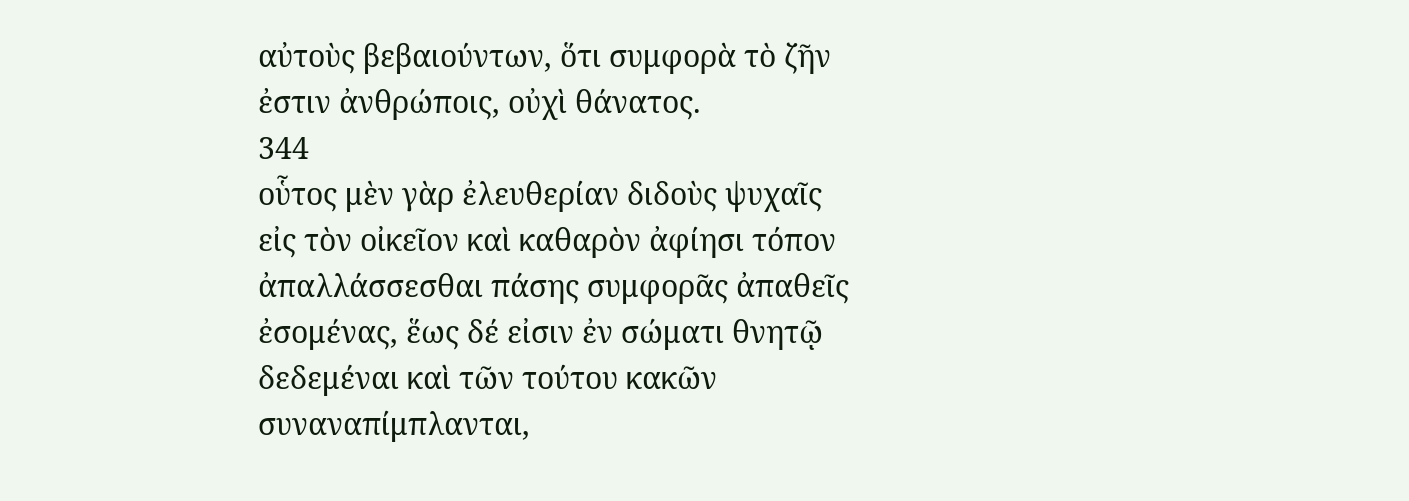αὐτοὺς βεβαιούντων, ὅτι συμφορὰ τὸ ζῆν ἐστιν ἀνθρώποις, οὐχὶ θάνατος.
344
οὗτος μὲν γὰρ ἐλευθερίαν διδοὺς ψυχαῖς εἰς τὸν οἰκεῖον καὶ καθαρὸν ἀφίησι τόπον ἀπαλλάσσεσθαι πάσης συμφορᾶς ἀπαθεῖς ἐσομένας, ἕως δέ εἰσιν ἐν σώματι θνητῷ δεδεμέναι καὶ τῶν τούτου κακῶν συναναπίμπλανται,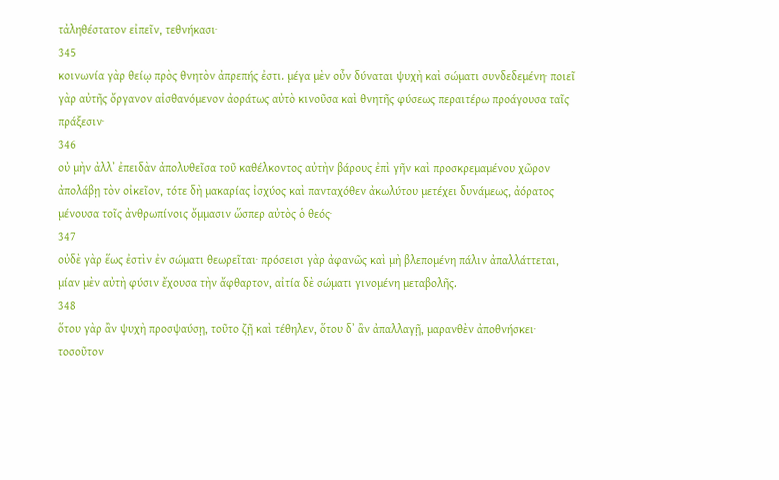τἀληθέστατον εἰπεῖν, τεθνήκασι·
345
κοινωνία γὰρ θείῳ πρὸς θνητὸν ἀπρεπής ἐστι. μέγα μὲν οὖν δύναται ψυχὴ καὶ σώματι συνδεδεμένη· ποιεῖ γὰρ αὐτῆς ὄργανον αἰσθανόμενον ἀοράτως αὐτὸ κινοῦσα καὶ θνητῆς φύσεως περαιτέρω προάγουσα ταῖς πράξεσιν·
346
οὐ μὴν ἀλλʼ ἐπειδὰν ἀπολυθεῖσα τοῦ καθέλκοντος αὐτὴν βάρους ἐπὶ γῆν καὶ προσκρεμαμένου χῶρον ἀπολάβῃ τὸν οἰκεῖον, τότε δὴ μακαρίας ἰσχύος καὶ πανταχόθεν ἀκωλύτου μετέχει δυνάμεως, ἀόρατος μένουσα τοῖς ἀνθρωπίνοις ὄμμασιν ὥσπερ αὐτὸς ὁ θεός·
347
οὐδὲ γὰρ ἕως ἐστὶν ἐν σώματι θεωρεῖται· πρόσεισι γὰρ ἀφανῶς καὶ μὴ βλεπομένη πάλιν ἀπαλλάττεται, μίαν μὲν αὐτὴ φύσιν ἔχουσα τὴν ἄφθαρτον, αἰτία δὲ σώματι γινομένη μεταβολῆς.
348
ὅτου γὰρ ἂν ψυχὴ προσψαύσῃ, τοῦτο ζῇ καὶ τέθηλεν, ὅτου δʼ ἂν ἀπαλλαγῇ, μαρανθὲν ἀποθνήσκει· τοσοῦτον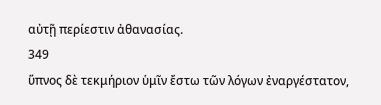αὐτῇ περίεστιν ἀθανασίας.
349
ὕπνος δὲ τεκμήριον ὑμῖν ἔστω τῶν λόγων ἐναργέστατον,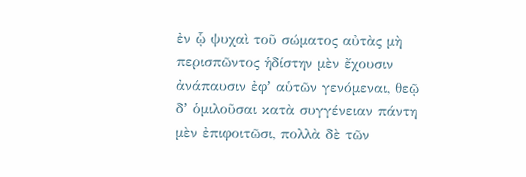ἐν ᾧ ψυχαὶ τοῦ σώματος αὐτὰς μὴ περισπῶντος ἡδίστην μὲν ἔχουσιν ἀνάπαυσιν ἐφʼ αὑτῶν γενόμεναι, θεῷ δʼ ὁμιλοῦσαι κατὰ συγγένειαν πάντη μὲν ἐπιφοιτῶσι, πολλὰ δὲ τῶν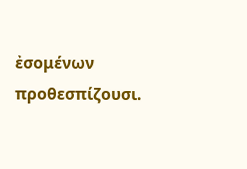ἐσομένων προθεσπίζουσι.